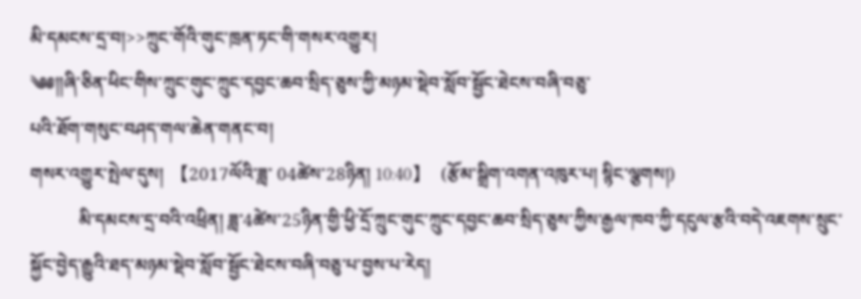མི་དམངས་དྲ་བ།>>ཀྲུང་གོའི་གུང་ཁྲན་ཏང་གི་གསར་འགྱུར།
༄༅།།ཞི་ཅིན་ཕིང་གིས་ཀྲུང་གུང་ཀྲུང་དབྱང་ཆབ་སྲིད་ཅུས་ཀྱི་མཉམ་སྡེབ་སློབ་སྦྱོང་ཐེངས་བཞི་བཅུ་
པའི་ཐོག་གསུང་བཤད་གལ་ཆེན་གནང་བ།
གསར་འགྱུར་སྤེལ་དུས།  【2017ལོའི་ཟླ་ 04ཚེས་28ཉིན། 10:40】   (རྩོམ་སྒྲིག་འགན་འཁུར་པ། སྙིང་ལྕགས།)
           མི་དམངས་དྲ་བའི་འཕྲིན། ཟླ་4ཚེས་25ཉིན་གྱི་ཕྱི་དྲོ་ཀྲུང་གུང་ཀྲུང་དབྱང་ཆབ་སྲིད་ཅུས་ཀྱིས་རྒྱལ་ཁབ་ཀྱི་དངུལ་རྩའི་བདེ་འཇགས་སྲུང་སྐྱོང་བྱེད་རྒྱུའི་ཐད་མཉམ་སྡེབ་སློབ་སྦྱོང་ཐེངས་བཞི་བཅུ་པ་བྱས་པ་རེད།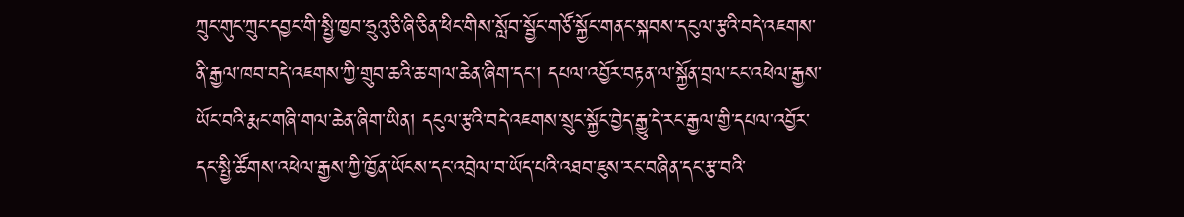ཀྲུང་གུང་ཀྲུང་དབྱང་གི་སྤྱི་ཁྱབ་ཧྲུའུ་ཅི་ཞི་ཅིན་ཕིང་གིས་སློབ་སྦྱོང་གཙོ་སྐྱོང་གནང་སྐབས་དངུལ་རྩའི་བདེ་འཇགས་ནི་རྒྱལ་ཁབ་བདེ་འཇགས་ཀྱི་གྲུབ་ཆའི་ཆ་གལ་ཆེན་ཞིག་དང་། དཔལ་འབྱོར་བརྟན་ལ་སྐྱོན་བྲལ་ངང་འཕེལ་རྒྱས་ཡོང་བའི་རྨང་གཞི་གལ་ཆེན་ཞིག་ཡིན། དངུལ་རྩའི་བདེ་འཇགས་སྲུང་སྐྱོང་བྱེད་རྒྱུ་དེ་རང་རྒྱལ་གྱི་དཔལ་འབྱོར་དང་སྤྱི་ཚོགས་འཕེལ་རྒྱས་ཀྱི་ཁྱོན་ཡོངས་དང་འབྲེལ་བ་ཡོད་པའི་འཐབ་ཇུས་རང་བཞིན་དང་རྩ་བའི་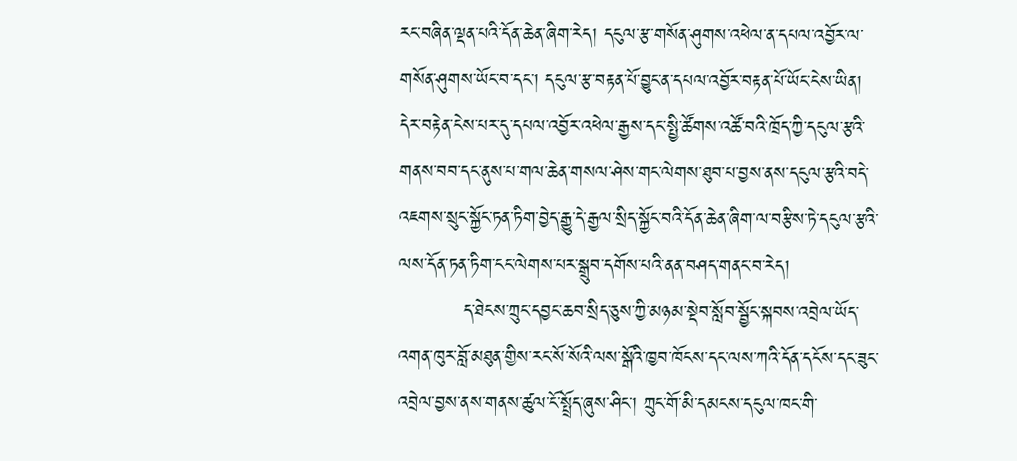རང་བཞིན་ལྡན་པའི་དོན་ཆེན་ཞིག་རེད། དངུལ་རྩ་གསོན་ཤུགས་འཕེལ་ན་དཔལ་འབྱོར་ལ་གསོན་ཤུགས་ཡོང་བ་དང་། དངུལ་རྩ་བརྟན་པོ་བྱུང་ན་དཔལ་འབྱོར་བརྟན་པོ་ཡོང་ངེས་ཡིན། དེར་བརྟེན་ངེས་པར་དུ་དཔལ་འབྱོར་འཕེལ་རྒྱས་དང་སྤྱི་ཚོགས་འཚོ་བའི་ཁྲོད་ཀྱི་དངུལ་རྩའི་གནས་བབ་དང་ནུས་པ་གལ་ཆེན་གསལ་ཤེས་གང་ལེགས་ཐུབ་པ་བྱས་ནས་དངུལ་རྩའི་བདེ་འཇགས་སྲུང་སྐྱོང་ཏན་ཏིག་བྱེད་རྒྱུ་དེ་རྒྱལ་སྲིད་སྐྱོང་བའི་དོན་ཆེན་ཞིག་ལ་བརྩིས་ཏེ་དངུལ་རྩའི་ལས་དོན་ཏན་ཏིག་ངང་ལེགས་པར་སྒྲུབ་དགོས་པའི་ནན་བཤད་གནང་བ་རེད།
          ད་ཐེངས་ཀྲུང་དབྱང་ཆབ་སྲིད་ཅུས་ཀྱི་མཉམ་སྡེབ་སློབ་སྦྱོང་སྐབས་འབྲེལ་ཡོད་འགན་ཁུར་བློ་མཐུན་གྱིས་རང་སོ་སོའི་ལས་སྒོའི་ཁྱབ་ཁོངས་དང་ལས་ཀའི་དོན་དངོས་དང་ཟུང་འབྲེལ་བྱས་ནས་གནས་ཚུལ་ངོ་སྤྲོད་ཞུས་ཤིང་། ཀྲུང་གོ་མི་དམངས་དངུལ་ཁང་གི་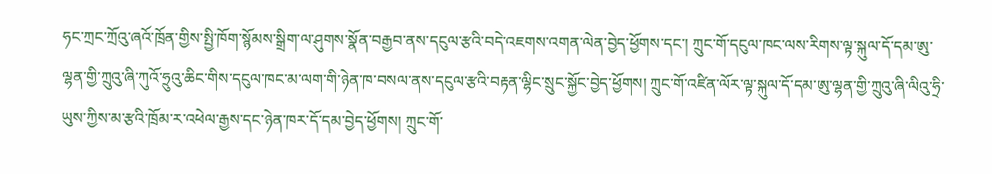ཧང་ཀྲང་ཀྲོའུ་ཞའོ་ཁྲོན་གྱིས་སྤྱི་ཁོག་སྙོམས་སྒྲིག་ལ་ཤུགས་སྣོན་བརྒྱབ་ནས་དངུལ་རྩའི་བདེ་འཇགས་འགན་ལེན་བྱེད་ཕྱོགས་དང་། ཀྲུང་གོ་དངུལ་ཁང་ལས་རིགས་ལྟ་སྐུལ་དོ་དམ་ཨུ་ལྷན་གྱི་ཀྲུའུ་ཞི་ཀུའོ་ཧྲུའུ་ཆིང་གིས་དངུལ་ཁང་མ་ལག་གི་ཉེན་ཁ་བསལ་ནས་དངུལ་རྩའི་བརྟན་ལྷིང་སྲུང་སྐྱོང་བྱེད་ཕྱོགས། ཀྲུང་གོ་འཛིན་ལོར་ལྟ་སྐུལ་དོ་དམ་ཨུ་ལྷན་གྱི་ཀྲུའུ་ཞི་ལིའུ་ཧྲི་ཡུས་ཀྱིས་མ་རྩའི་ཁྲོམ་ར་འཕེལ་རྒྱས་དང་ཉེན་ཁར་དོ་དམ་བྱེད་ཕྱོགས། ཀྲུང་གོ་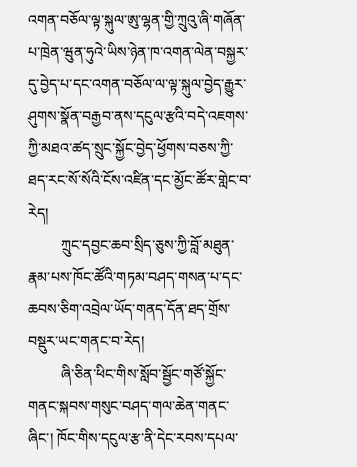འགན་བཅོལ་ལྟ་སྐུལ་ཨུ་ལྷན་གྱི་ཀྲུའུ་ཞི་གཞོན་པ་ཁྲེན་ཝུན་ཧུའེ་ཡིས་ཉེན་ཁ་འགན་ལེན་བསྐྱར་དུ་བྱེད་པ་དང་འགན་བཅོལ་ལ་ལྟ་སྐུལ་བྱེད་རྒྱུར་ཤུགས་སྣོན་བརྒྱབ་ནས་དངུལ་རྩའི་བདེ་འཇགས་ཀྱི་མཐའ་ཚད་སྲུང་སྐྱོང་བྱེད་ཕྱོགས་བཅས་ཀྱི་ཐད་རང་སོ་སོའི་ངོས་འཛིན་དང་མྱོང་ཚོར་གླེང་བ་རེད།
         ཀྲུང་དབྱང་ཆབ་སྲིད་ཅུས་ཀྱི་བློ་མཐུན་རྣམ་པས་ཁོང་ཚོའི་གཏམ་བཤད་གསན་པ་དང་ཆབས་ཅིག་འབྲེལ་ཡོད་གནད་དོན་ཐད་གྲོས་བསྡུར་ཡང་གནང་བ་རེད།
         ཞི་ཅིན་ཕིང་གིས་སློབ་སྦྱོང་གཙོ་སྐྱོང་གནང་སྐབས་གསུང་བཤད་གལ་ཆེན་གནང་ཞིང་། ཁོང་གིས་དངུལ་རྩ་ནི་དེང་རབས་དཔལ་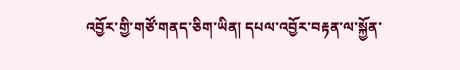འབྱོར་གྱི་གཙོ་གནད་ཅིག་ཡིན། དཔལ་འབྱོར་བརྟན་ལ་སྐྱོན་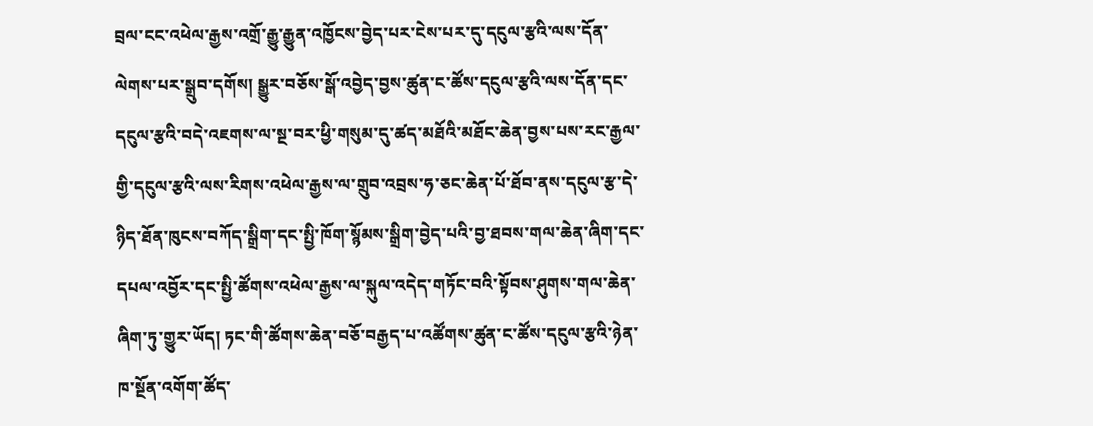བྲལ་ངང་འཕེལ་རྒྱས་འགྲོ་རྒྱུ་རྒྱུན་འཁྱོངས་བྱེད་པར་ངེས་པར་དུ་དངུལ་རྩའི་ལས་དོན་ལེགས་པར་སྒྲུབ་དགོས། སྒྱུར་བཅོས་སྒོ་འབྱེད་བྱས་ཚུན་ང་ཚོས་དངུལ་རྩའི་ལས་དོན་དང་དངུལ་རྩའི་བདེ་འཇགས་ལ་སྔ་བར་ཕྱི་གསུམ་དུ་ཚད་མཐོའི་མཐོང་ཆེན་བྱས་པས་རང་རྒྱལ་གྱི་དངུལ་རྩའི་ལས་རིགས་འཕེལ་རྒྱས་ལ་གྲུབ་འབྲས་ཧ་ཅང་ཆེན་པོ་ཐོབ་ནས་དངུལ་རྩ་དེ་ཉིད་ཐོན་ཁུངས་བཀོད་སྒྲིག་དང་སྤྱི་ཁོག་སྙོམས་སྒྲིག་བྱེད་པའི་བྱ་ཐབས་གལ་ཆེན་ཞིག་དང་དཔལ་འབྱོར་དང་སྤྱི་ཚོགས་འཕེལ་རྒྱས་ལ་སྐུལ་འདེད་གཏོང་བའི་སྟོབས་ཤུགས་གལ་ཆེན་ཞིག་ཏུ་གྱུར་ཡོད། ཏང་གི་ཚོགས་ཆེན་བཅོ་བརྒྱད་པ་འཚོགས་ཚུན་ང་ཚོས་དངུལ་རྩའི་ཉེན་ཁ་སྔོན་འགོག་ཚོད་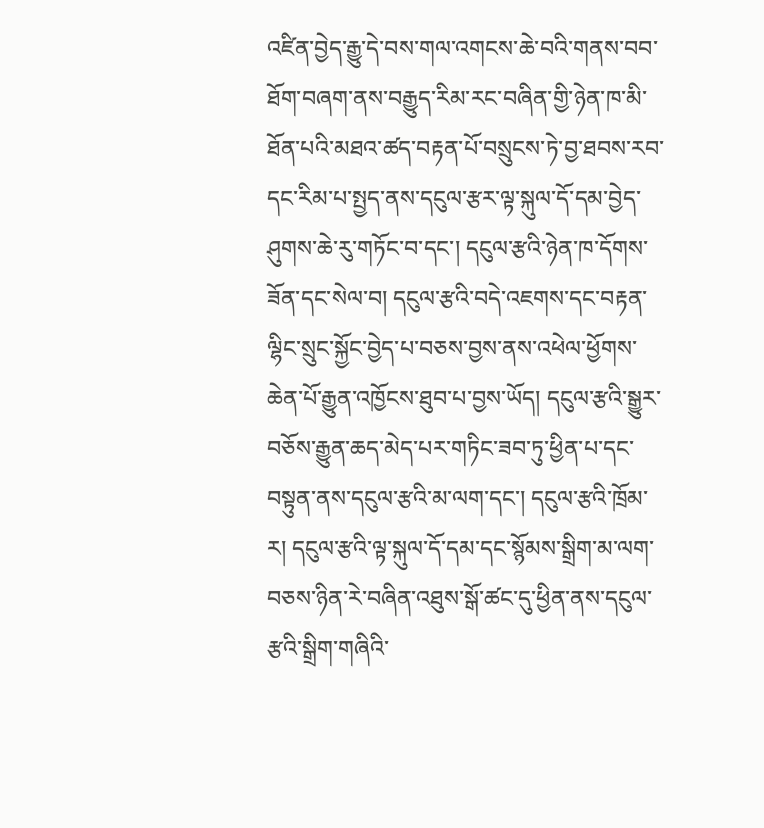འཛིན་བྱེད་རྒྱུ་དེ་བས་གལ་འགངས་ཆེ་བའི་གནས་བབ་ཐོག་བཞག་ནས་བརྒྱུད་རིམ་རང་བཞིན་གྱི་ཉེན་ཁ་མི་ཐོན་པའི་མཐའ་ཚད་བརྟན་པོ་བསྲུངས་ཏེ་བྱ་ཐབས་རབ་དང་རིམ་པ་སྤྱད་ནས་དངུལ་རྩར་ལྟ་སྐུལ་དོ་དམ་བྱེད་ཤུགས་ཆེ་རུ་གཏོང་བ་དང་། དངུལ་རྩའི་ཉེན་ཁ་དོགས་ཟོན་དང་སེལ་བ། དངུལ་རྩའི་བདེ་འཇགས་དང་བརྟན་ལྷིང་སྲུང་སྐྱོང་བྱེད་པ་བཅས་བྱས་ནས་འཕེལ་ཕྱོགས་ཆེན་པོ་རྒྱུན་འཁྱོངས་ཐུབ་པ་བྱས་ཡོད། དངུལ་རྩའི་སྒྱུར་བཅོས་རྒྱུན་ཆད་མེད་པར་གཏིང་ཟབ་ཏུ་ཕྱིན་པ་དང་བསྟུན་ནས་དངུལ་རྩའི་མ་ལག་དང་། དངུལ་རྩའི་ཁྲོམ་ར། དངུལ་རྩའི་ལྟ་སྐུལ་དོ་དམ་དང་སྙོམས་སྒྲིག་མ་ལག་བཅས་ཉིན་རེ་བཞིན་འཐུས་སྒོ་ཚང་དུ་ཕྱིན་ནས་དངུལ་རྩའི་སྒྲིག་གཞིའི་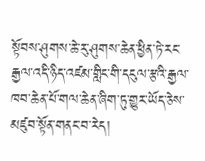སྟོབས་ཤུགས་ཆེ་རུ་ཤུགས་ཆེན་ཕྱིན་ཏེ་རང་རྒྱལ་འདི་ཉིད་འཛམ་གླིང་གི་དངུལ་རྩའི་རྒྱལ་ཁབ་ཆེན་པོ་གལ་ཆེན་ཞིག་ཏུ་གྱུར་ཡོད་ཅེས་མཛུབ་སྟོན་གནང་བ་རེད།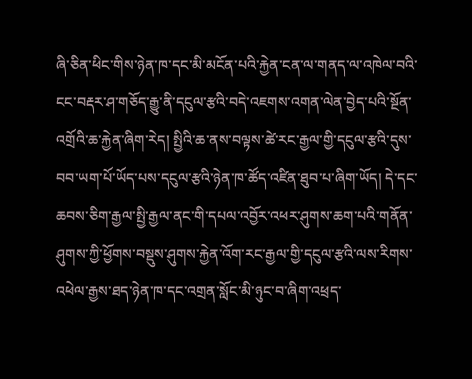ཞི་ཅིན་ཕིང་གིས་ཉེན་ཁ་དང་མི་མངོན་པའི་རྐྱེན་ངན་ལ་གནད་ལ་འཁེལ་བའི་ངང་བརྡར་ཤ་གཅོད་རྒྱུ་ནི་དངུལ་རྩའི་བདེ་འཇགས་འགན་ལེན་བྱེད་པའི་སྔོན་འགྲོའི་ཆ་རྐྱེན་ཞིག་རེད། སྤྱིའི་ཆ་ནས་བལྟས་ཚེ་རང་རྒྱལ་གྱི་དངུལ་རྩའི་དུས་བབ་ཡག་པོ་ཡོད་པས་དངུལ་རྩའི་ཉེན་ཁ་ཚོད་འཛིན་ཐུབ་པ་ཞིག་ཡོད། དེ་དང་ཆབས་ཅིག་རྒྱལ་སྤྱི་རྒྱལ་ནང་གི་དཔལ་འབྱོར་འཕར་ཤུགས་ཆག་པའི་གནོན་ཤུགས་ཀྱི་ཕྱོགས་བསྡུས་ཤུགས་རྐྱེན་འོག་རང་རྒྱལ་གྱི་དངུལ་རྩའི་ལས་རིགས་འཕེལ་རྒྱས་ཐད་ཉེན་ཁ་དང་འགྲན་སློང་མི་ཉུང་བ་ཞིག་འཕྲད་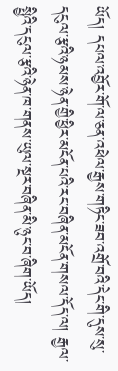ཡོད། དཔལ་འབྱོར་གོ་ལ་ཅན་འཕེལ་རྒྱས་གཏིང་ཟབ་འགྲོ་བའི་དེང་གི་དུས་སུ་དངུལ་རྩའི་ཉམས་ཉེན་གྱི་ཕྱིར་མངོན་པའི་རང་བཞིན་མངོན་གསལ་དོད་ལ། རྒྱལ་སྤྱིའི་དངུལ་རྩའི་ཉེན་ཁ་གནས་ཡུལ་སྔར་བཞིན་མི་ཉུང་བ་ཞིག་ཡོད།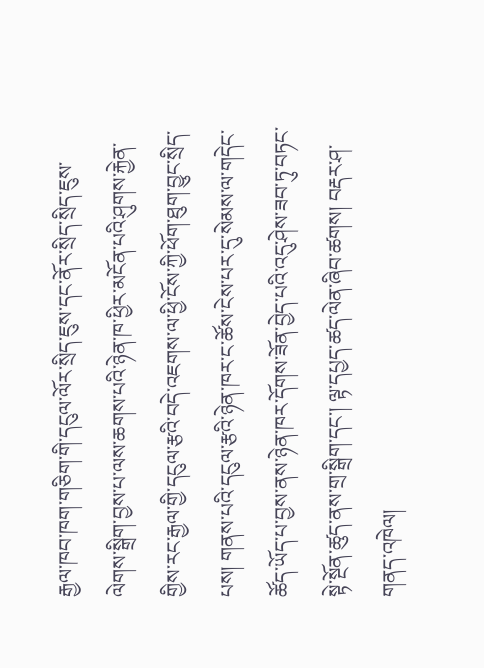རྒྱལ་ཁབ་ཁག་གཅིག་གི་དངུལ་ལོར་སྲིད་ཇུས་དང་ནོར་སྲིད་སྲིད་ཇུས་ལེགས་སྒྲིག་བྱས་པ་ལས་ཆགས་པའི་ཉེན་ཁ་ཕྱིར་མངོན་པའི་ཤུགས་རྐྱེན་གྱིས་རང་རྒྱལ་གྱི་དངུལ་རྩའི་བདེ་འཇགས་ལ་ཕྱི་ངོས་ཀྱི་ཕོག་ཐུག་བྱུང་སྲིད་པས། གནས་པའི་དངུལ་རྩའི་ཉེན་ཁར་ང་ཚོས་ངེས་པར་དུ་སེམས་ལ་གདེང་ཚོད་ཡོད་པ་བྱས་ནས་ཉེན་ཁར་དོགས་ཟོན་བྱེད་པའི་འདུ་ཤེས་ཟབ་ཏུ་བཏང་སྟེ་སྔོན་ཚུད་ནས་གྲ་སྒྲིག་དང་། ལྟ་དཔྱད་ཚད་ལེན་ཞིབ་ཚགས། བརྡར་ཤ་གནད་འཁེལ།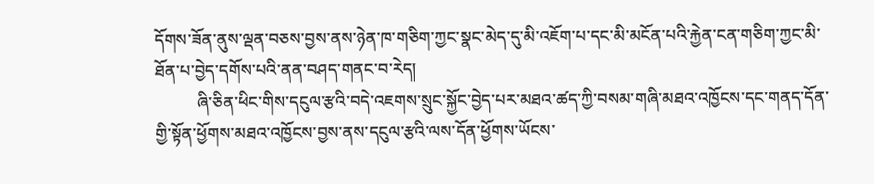དོགས་ཟོན་ནུས་ལྡན་བཅས་བྱས་ནས་ཉེན་ཁ་གཅིག་ཀྱང་སྣང་མེད་དུ་མི་འཇོག་པ་དང་མི་མངོན་པའི་རྐྱེན་ངན་གཅིག་ཀྱང་མི་ཐོན་པ་བྱེད་དགོས་པའི་ནན་བཤད་གནང་བ་རེད།
          ཞི་ཅིན་ཕིང་གིས་དངུལ་རྩའི་བདེ་འཇགས་སྲུང་སྐྱོང་བྱེད་པར་མཐའ་ཚད་ཀྱི་བསམ་གཞི་མཐའ་འཁྱོངས་དང་གནད་དོན་གྱི་སྟོན་ཕྱོགས་མཐའ་འཁྱོངས་བྱས་ནས་དངུལ་རྩའི་ལས་དོན་ཕྱོགས་ཡོངས་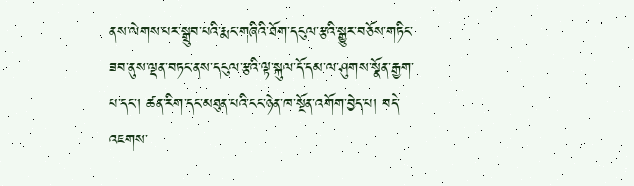ནས་ལེགས་པར་སྒྲུབ་པའི་རྨང་གཞིའི་ཐོག་དངུལ་རྩའི་སྒྱུར་བཅོས་གཏིང་ཟབ་ནུས་ལྡན་བཏང་ནས་དངུལ་རྩའི་ལྟ་སྐུལ་དོ་དམ་ལ་ཤུགས་སྣོན་རྒྱག་པ་དང་། ཚན་རིག་དང་མཐུན་པའི་ངང་ཉེན་ཁ་སྔོན་འགོག་བྱེད་པ། བདེ་འཇགས་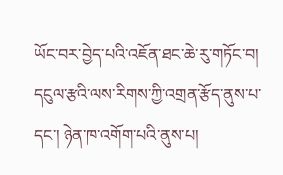ཡོང་བར་བྱེད་པའི་འཇོན་ཐང་ཆེ་རུ་གཏོང་བ། དངུལ་རྩའི་ལས་རིགས་ཀྱི་འགྲན་རྩོད་ནུས་པ་དང་། ཉེན་ཁ་འགོག་པའི་ནུས་པ།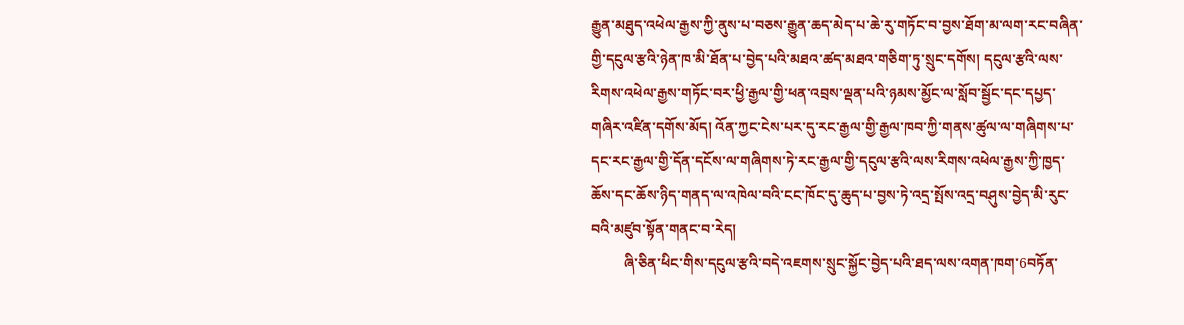རྒྱུན་མཐུད་འཕེལ་རྒྱས་ཀྱི་ནུས་པ་བཅས་རྒྱུན་ཆད་མེད་པ་ཆེ་རུ་གཏོང་བ་བྱས་ཐོག་མ་ལག་རང་བཞིན་གྱི་དངུལ་རྩའི་ཉེན་ཁ་མི་ཐོན་པ་བྱེད་པའི་མཐའ་ཚད་མཐའ་གཅིག་ཏུ་སྲུང་དགོས། དངུལ་རྩའི་ལས་རིགས་འཕེལ་རྒྱས་གཏོང་བར་ཕྱི་རྒྱལ་གྱི་ཕན་འབྲས་ལྡན་པའི་ཉམས་མྱོང་ལ་སློབ་སྦྱོང་དང་དཔྱད་གཞིར་འཛིན་དགོས་མོད། འོན་ཀྱང་ངེས་པར་དུ་རང་རྒྱལ་གྱི་རྒྱལ་ཁབ་ཀྱི་གནས་ཚུལ་ལ་གཞིགས་པ་དང་རང་རྒྱལ་གྱི་དོན་དངོས་ལ་གཞིགས་ཏེ་རང་རྒྱལ་གྱི་དངུལ་རྩའི་ལས་རིགས་འཕེལ་རྒྱས་ཀྱི་ཁྱད་ཆོས་དང་ཆོས་ཉིད་གནད་ལ་འཁེལ་བའི་ངང་ཁོང་དུ་ཆུད་པ་བྱས་ཏེ་འདྲ་སྤོས་འདྲ་བཤུས་བྱེད་མི་རུང་བའི་མཛུབ་སྟོན་གནང་བ་རེད།
         ཞི་ཅིན་ཕིང་གིས་དངུལ་རྩའི་བདེ་འཇགས་སྲུང་སྐྱོང་བྱེད་པའི་ཐད་ལས་འགན་ཁག་6བཏོན་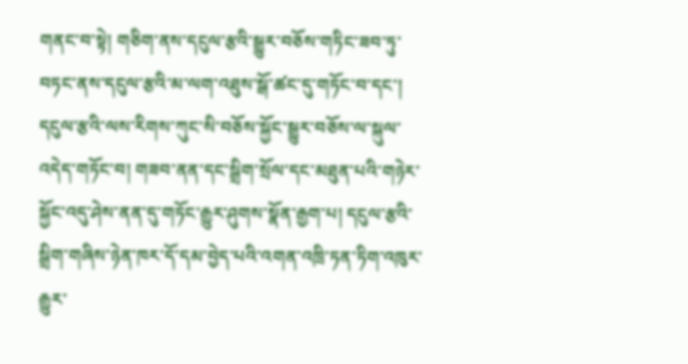གནང་བ་སྟེ། གཅིག་ནས་དངུལ་རྩའི་སྒྱུར་བཅོས་གཏིང་ཟབ་ཏུ་བཏང་ནས་དངུལ་རྩའི་མ་ལག་འཐུས་སྒོ་ཚང་དུ་གཏོང་བ་དང་། དངུལ་རྩའི་ལས་རིགས་ཀུང་སི་བཅོས་སྐྱོང་སྒྱུར་བཅོས་ལ་སྐུལ་འདེད་གཏོང་བ། གཟབ་ནན་དང་སྒྲིག་སྲོལ་དང་མཐུན་པའི་གཉེར་སྐྱོང་འདུ་ཤེས་ནན་དུ་གཏོང་རྒྱུར་ཤུགས་སྣོན་རྒྱག་པ། དངུལ་རྩའི་སྒྲིག་གཞིས་ཉེན་ཁར་དོ་དམ་བྱེད་པའི་འགན་འཁྲི་ཏན་ཏིག་འཁུར་རྒྱུར་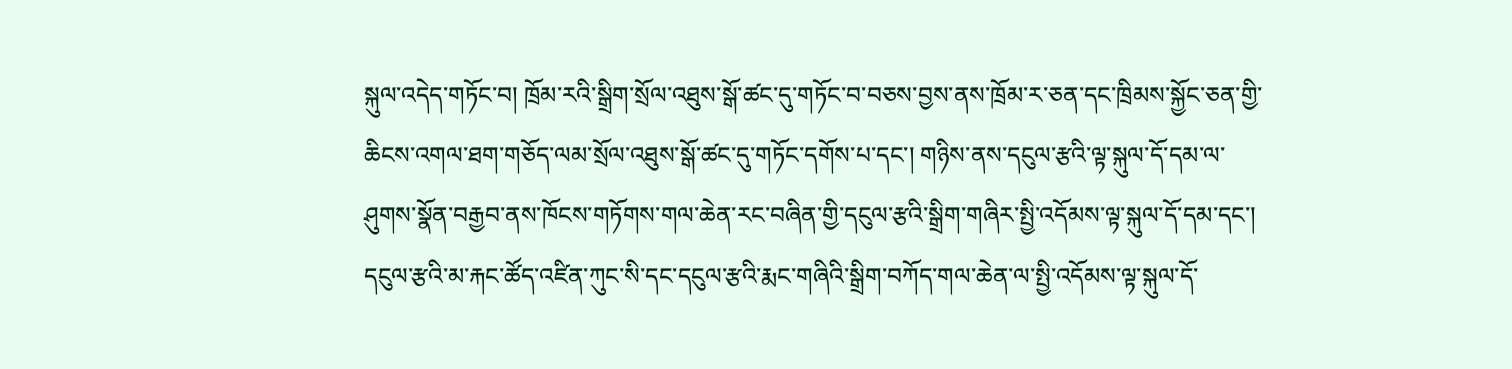སྐུལ་འདེད་གཏོང་བ། ཁྲོམ་རའི་སྒྲིག་སྲོལ་འཐུས་སྒོ་ཚང་དུ་གཏོང་བ་བཅས་བྱས་ནས་ཁྲོམ་ར་ཅན་དང་ཁྲིམས་སྐྱོང་ཅན་གྱི་ཆིངས་འགལ་ཐག་གཅོད་ལམ་སྲོལ་འཐུས་སྒོ་ཚང་དུ་གཏོང་དགོས་པ་དང་། གཉིས་ནས་དངུལ་རྩའི་ལྟ་སྐུལ་དོ་དམ་ལ་ཤུགས་སྣོན་བརྒྱབ་ནས་ཁོངས་གཏོགས་གལ་ཆེན་རང་བཞིན་གྱི་དངུལ་རྩའི་སྒྲིག་གཞིར་སྤྱི་འདོམས་ལྟ་སྐུལ་དོ་དམ་དང་། དངུལ་རྩའི་མ་རྐང་ཚོད་འཛིན་ཀུང་སི་དང་དངུལ་རྩའི་རྨང་གཞིའི་སྒྲིག་བཀོད་གལ་ཆེན་ལ་སྤྱི་འདོམས་ལྟ་སྐུལ་དོ་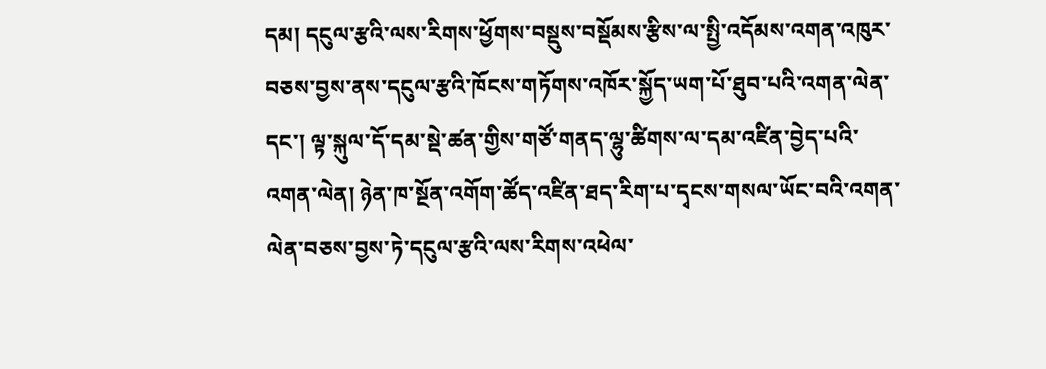དམ། དངུལ་རྩའི་ལས་རིགས་ཕྱོགས་བསྡུས་བསྡོམས་རྩིས་ལ་སྤྱི་འདོམས་འགན་འཁུར་བཅས་བྱས་ནས་དངུལ་རྩའི་ཁོངས་གཏོགས་འཁོར་སྐྱོད་ཡག་པོ་ཐུབ་པའི་འགན་ལེན་དང་། ལྟ་སྐུལ་དོ་དམ་སྡེ་ཚན་གྱིས་གཙོ་གནད་ལྷུ་ཚིགས་ལ་དམ་འཛིན་བྱེད་པའི་འགན་ལེན། ཉེན་ཁ་སྔོན་འགོག་ཚོད་འཛིན་ཐད་རིག་པ་དྭངས་གསལ་ཡོང་བའི་འགན་ལེན་བཅས་བྱས་ཏེ་དངུལ་རྩའི་ལས་རིགས་འཕེལ་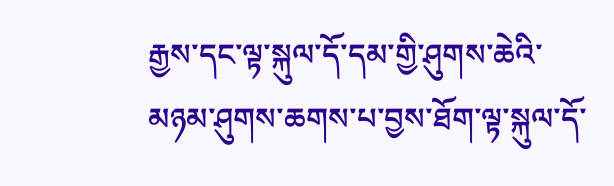རྒྱས་དང་ལྟ་སྐུལ་དོ་དམ་གྱི་ཤུགས་ཆེའི་མཉམ་ཤུགས་ཆགས་པ་བྱས་ཐོག་ལྟ་སྐུལ་དོ་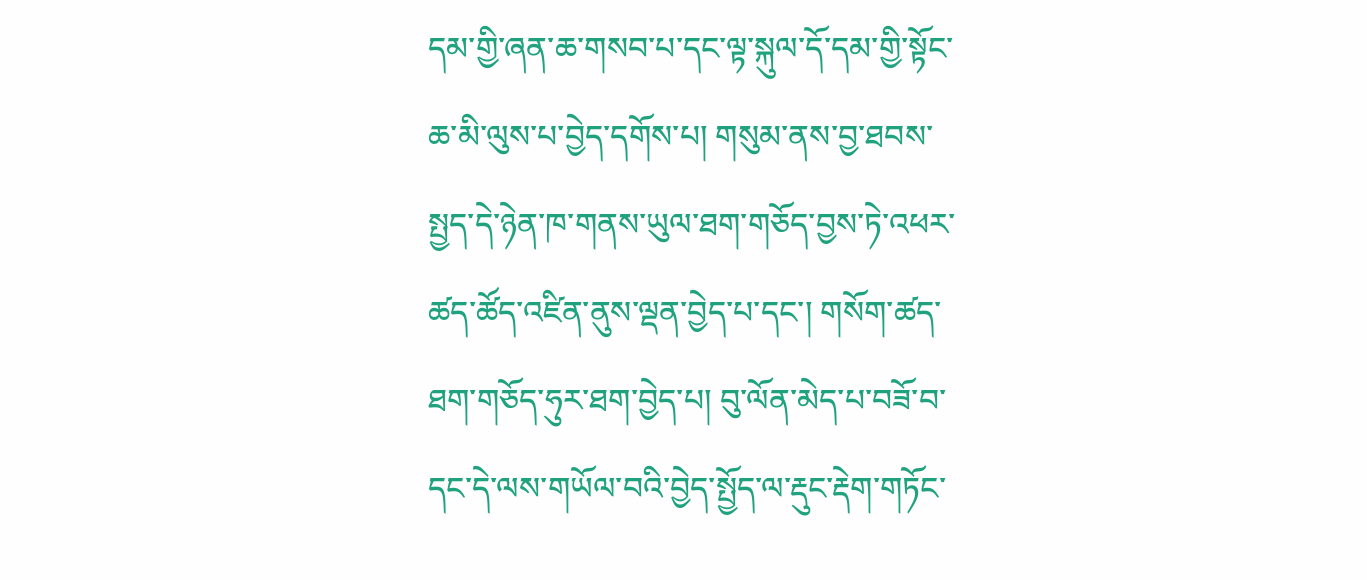དམ་གྱི་ཞན་ཆ་གསབ་པ་དང་ལྟ་སྐུལ་དོ་དམ་གྱི་སྟོང་ཆ་མི་ལུས་པ་བྱེད་དགོས་པ། གསུམ་ནས་བྱ་ཐབས་སྤྱད་དེ་ཉེན་ཁ་གནས་ཡུལ་ཐག་གཅོད་བྱས་ཏེ་འཕར་ཚད་ཚོད་འཛིན་ནུས་ལྡན་བྱེད་པ་དང་། གསོག་ཚད་ཐག་གཅོད་ཧུར་ཐག་བྱེད་པ། བུ་ལོན་མེད་པ་བཟོ་བ་དང་དེ་ལས་གཡོལ་བའི་བྱེད་སྤྱོད་ལ་རྡུང་རྡེག་གཏོང་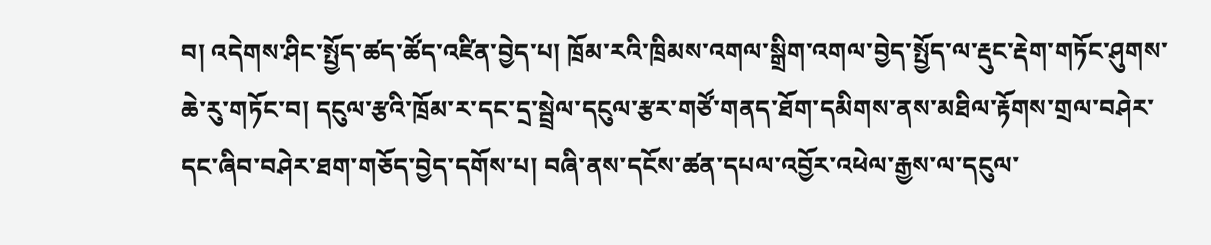བ། འདེགས་ཤིང་སྤྱོད་ཚད་ཚོད་འཛིན་བྱེད་པ། ཁྲོམ་རའི་ཁྲིམས་འགལ་སྒྲིག་འགལ་བྱེད་སྤྱོད་ལ་རྡུང་རྡེག་གཏོང་ཤུགས་ཆེ་རུ་གཏོང་བ། དངུལ་རྩའི་ཁྲོམ་ར་དང་དྲ་སྦྲེལ་དངུལ་རྩར་གཙོ་གནད་ཐོག་དམིགས་ནས་མཐིལ་རྟོགས་གྲལ་བཤེར་དང་ཞིབ་བཤེར་ཐག་གཅོད་བྱེད་དགོས་པ། བཞི་ནས་དངོས་ཚན་དཔལ་འབྱོར་འཕེལ་རྒྱས་ལ་དངུལ་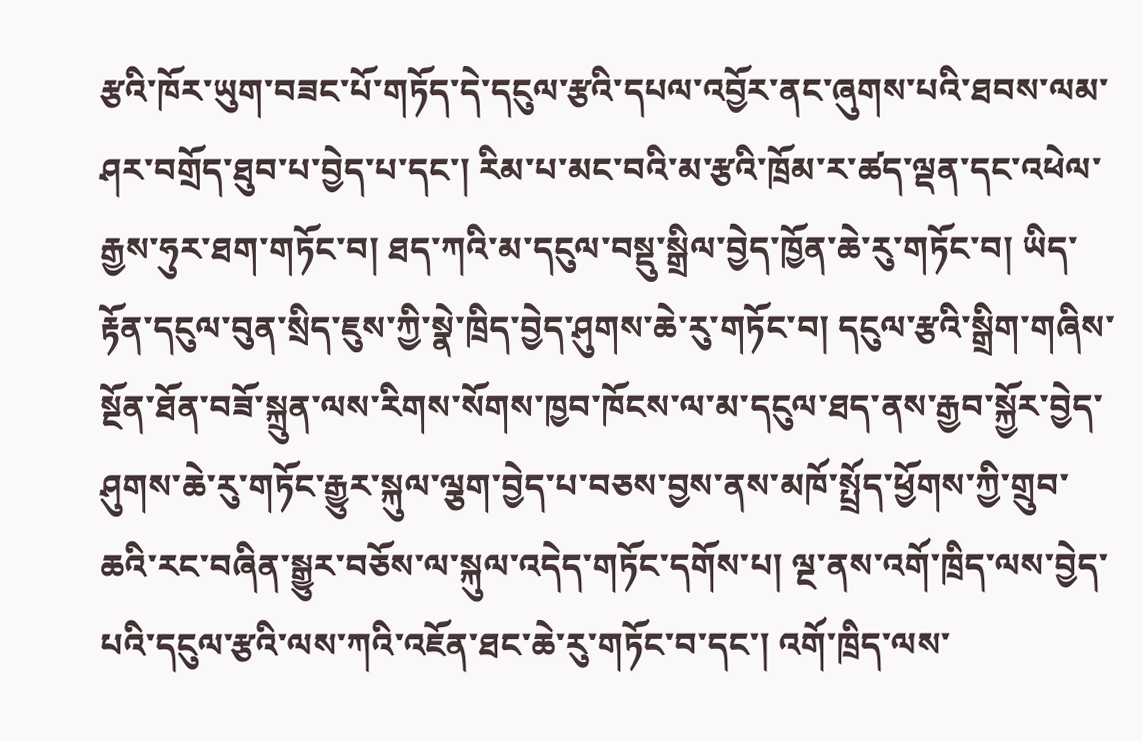རྩའི་ཁོར་ཡུག་བཟང་པོ་གཏོད་དེ་དངུལ་རྩའི་དཔལ་འབྱོར་ནང་ཞུགས་པའི་ཐབས་ལམ་ཤར་བགྲོད་ཐུབ་པ་བྱེད་པ་དང་། རིམ་པ་མང་བའི་མ་རྩའི་ཁྲོམ་ར་ཚད་ལྡན་དང་འཕེལ་རྒྱས་ཧུར་ཐག་གཏོང་བ། ཐད་ཀའི་མ་དངུལ་བསྡུ་སྒྲིལ་བྱེད་ཁྱོན་ཆེ་རུ་གཏོང་བ། ཡིད་རྟོན་དངུལ་བུན་སྲིད་ཇུས་ཀྱི་སྣེ་ཁྲིད་བྱེད་ཤུགས་ཆེ་རུ་གཏོང་བ། དངུལ་རྩའི་སྒྲིག་གཞིས་སྔོན་ཐོན་བཟོ་སྐྲུན་ལས་རིགས་སོགས་ཁྱབ་ཁོངས་ལ་མ་དངུལ་ཐད་ནས་རྒྱབ་སྐྱོར་བྱེད་ཤུགས་ཆེ་རུ་གཏོང་རྒྱུར་སྐུལ་ལྕག་བྱེད་པ་བཅས་བྱས་ནས་མཁོ་སྤྲོད་ཕྱོགས་ཀྱི་གྲུབ་ཆའི་རང་བཞིན་སྒྱུར་བཅོས་ལ་སྐུལ་འདེད་གཏོང་དགོས་པ། ལྔ་ནས་འགོ་ཁྲིད་ལས་བྱེད་པའི་དངུལ་རྩའི་ལས་ཀའི་འཇོན་ཐང་ཆེ་རུ་གཏོང་བ་དང་། འགོ་ཁྲིད་ལས་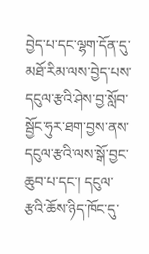བྱེད་པ་དང་ལྷག་དོན་དུ་མཐོ་རིམ་ལས་བྱེད་པས་དངུལ་རྩའི་ཤེས་བྱ་སློབ་སྦྱོང་ཧུར་ཐག་བྱས་ནས་དངུལ་རྩའི་ལས་སྒོ་བྱང་ཆུབ་པ་དང་། དངུལ་རྩའི་ཆོས་ཉིད་ཁོང་དུ་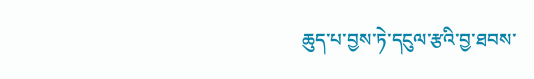ཆུད་པ་བྱས་ཏེ་དངུལ་རྩའི་བྱ་ཐབས་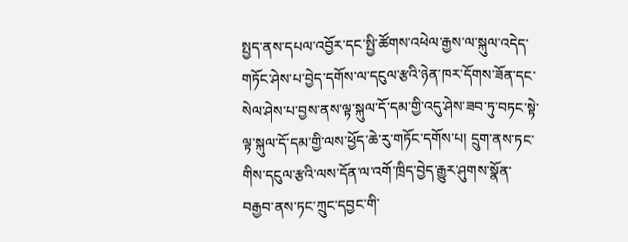སྤྱད་ནས་དཔལ་འབྱོར་དང་སྤྱི་ཚོགས་འཕེལ་རྒྱས་ལ་སྐུལ་འདེད་གཏོང་ཤེས་པ་བྱེད་དགོས་ལ་དངུལ་རྩའི་ཉེན་ཁར་དོགས་ཟོན་དང་སེལ་ཤེས་པ་བྱས་ནས་ལྟ་སྐུལ་དོ་དམ་གྱི་འདུ་ཤེས་ཟབ་ཏུ་བཏང་སྟེ་ལྟ་སྐུལ་དོ་དམ་གྱི་ལས་ཕྱོད་ཆེ་རུ་གཏོང་དགོས་པ། དྲུག་ནས་ཏང་གིས་དངུལ་རྩའི་ལས་དོན་ལ་འགོ་ཁྲིད་བྱེད་རྒྱུར་ཤུགས་སྣོན་བརྒྱབ་ནས་ཏང་ཀྲུང་དབྱང་གི་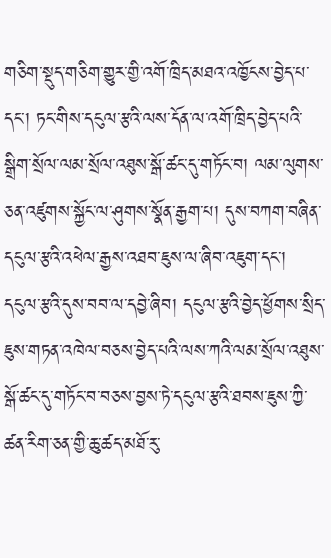གཅིག་སྡུད་གཅིག་གྱུར་གྱི་འགོ་ཁྲིད་མཐའ་འཁྱོངས་བྱེད་པ་དང་། ཏང་གིས་དངུལ་རྩའི་ལས་དོན་ལ་འགོ་ཁྲིད་བྱེད་པའི་སྒྲིག་སྲོལ་ལམ་སྲོལ་འཐུས་སྒོ་ཚང་དུ་གཏོང་བ། ལམ་ལུགས་ཅན་འཛུགས་སྐྱོང་ལ་ཤུགས་སྣོན་རྒྱག་པ། དུས་བཀག་བཞིན་དངུལ་རྩའི་འཕེལ་རྒྱས་འཐབ་ཇུས་ལ་ཞིབ་འཇུག་དང་། དངུལ་རྩའི་དུས་བབ་ལ་དབྱེ་ཞིབ། དངུལ་རྩའི་བྱེད་ཕྱོགས་སྲིད་ཇུས་གཏན་འཁེལ་བཅས་བྱེད་པའི་ལས་ཀའི་ལམ་སྲོལ་འཐུས་སྒོ་ཚང་དུ་གཏོང་བ་བཅས་བྱས་ཏེ་དངུལ་རྩའི་ཐབས་ཇུས་ཀྱི་ཚན་རིག་ཅན་གྱི་ཆུ་ཚད་མཐོ་རུ་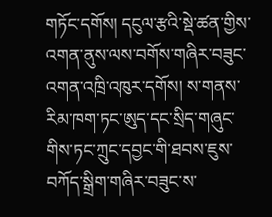གཏོང་དགོས། དངུལ་རྩའི་སྡེ་ཚན་གྱིས་འགན་ནུས་ལས་བགོས་གཞིར་བཟུང་འགན་འཁྲི་འཁུར་དགོས། ས་གནས་རིམ་ཁག་ཏང་ཨུད་དང་སྲིད་གཞུང་གིས་ཏང་ཀྲུང་དབྱང་གི་ཐབས་ཇུས་བཀོད་སྒྲིག་གཞིར་བཟུང་ས་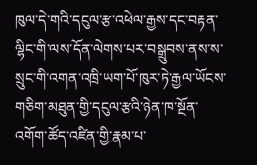ཁུལ་དེ་གའི་དངུལ་རྩ་འཕེལ་རྒྱས་དང་བརྟན་ལྷིང་གི་ལས་དོན་ལེགས་པར་བསྒྲུབས་ནས་ས་སྲུང་གི་འགན་འཁྲི་ཡག་པོ་ཁུར་ཏེ་རྒྱལ་ཡོངས་གཅིག་མཐུན་གྱི་དངུལ་རྩའི་ཉེན་ཁ་སྔོན་འགོག་ཚོད་འཛིན་གྱི་རྣམ་པ་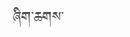ཞིག་ཆགས་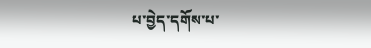པ་བྱེད་དགོས་པ་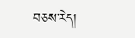བཅས་རེད།